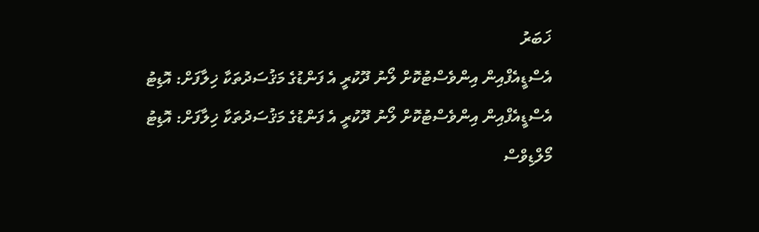ޚަބަރު
އެސްޑީއެފްއިން އިންވެސްޓުކޮށް ލޯނު ދޫކުރީ އެ ފަންޑުގެ މަޤުސަދުތަކާ ޚިލާފަށް: އޮޑިޓު
އެސްޑީއެފްއިން އިންވެސްޓުކޮށް ލޯނު ދޫކުރީ އެ ފަންޑުގެ މަޤުސަދުތަކާ ޚިލާފަށް: އޮޑިޓު
މޯލްޑިވްސް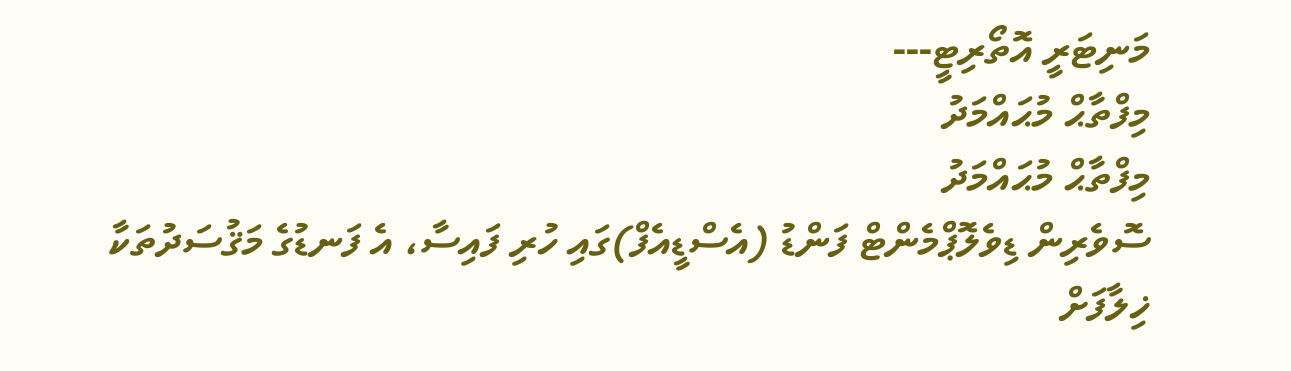މަނިޓަރީ އޮތޯރިޓީ---
މިފްތާޙް މުޙައްމަދު
މިފްތާޙް މުޙައްމަދު
ސޮވެރިން ޑިވެލޮޕްމެންޓް ފަންޑު (އެސްޑީއެފް)ގައި ހުރި ފައިސާ، އެ ފަނޑުގެ މަޤުސަދުތަކާ ޚިލާފަށް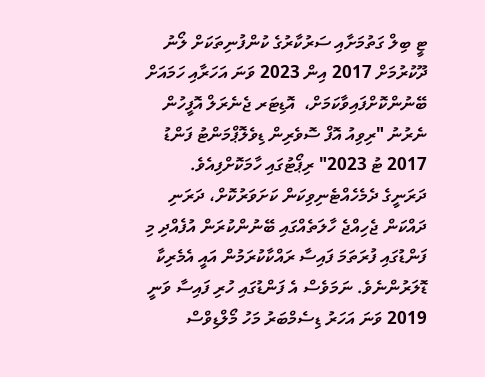ޓީ ބިލް ގަތުމަށާއި ސަރުކާރުގެ ކުންފުނިތަކަށް ލޯނު ދޫކުރުމަށް 2017 އިން 2023 ވަނަ އަހަރާއި ހަމައަށް ބޭނުންކޮށްފައިވާކަމަށް،  އޮޑިޓަރ ޖެނެރަލް އޮފީހުން ނެރުނު "ރިވިއު އޮފް ސޮވެރިން ޑިވެލޮޕްމަންޓު ފަންޑު 2017 ޓު 2023" ރިޕޯޓުގައި ހާމަކޮށްފިއެވެ.
ދަރަނީގެ ދެމެހެއްޓެނިވިކަން ކަށަވަރުކޮށް، ދަރަނި ދައްކަން ޖެހިއްޖެ ހާލަތެއްގައި ބޭނުންކުރަން އުފެއްދި މި ފަންޑުގައި ފުރަތަމަ ފައިސާ ރައްކާކުރަމުން އައީ އެމެރިކާ ޑޮލަރުންނެވެ. ނަމަވެސް އެ ފަންޑުގައި ހުރި ފައިސާ ވަނީ 2019 ވަނަ އަހަރު ޑިސެމްބަރު މަހު މޯލްޑިވްސް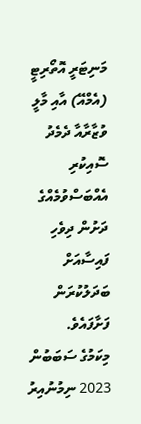މަނިޓަރީ އޮތޯރިޓީ (އެމްއޭ) އާއި މާލީ ވުޒާރާއާ ދެމެދު ސޮއިކުރި އެއްބަސްވުމެއްގެ ދަށުން ދިވެހި ފައިސާއަށް ބަދަލުކުރަން ފަށާފައެވެ.
މިކަމުގެ ސަބަބުން 2023 ނިމުނުއިރު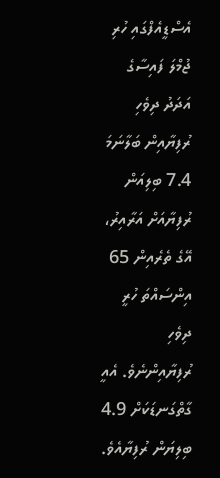އެސްޑީއެފްގައި ހުރި ޖުމްލަ ފައިސާގެ އަދަދު ދިވެހި ރުފިޔާއިން ބަލާނަމަ 7.4 ބިލިއަން ރުފިޔާއަށް އަރާއިރު، އޭގެ ތެރެއިން 65 އިންސައްތަ ހުރީ ދިވެހި ރުފިޔާއިންނެވެ. އެއީ ގާތްގަނޑަކަށް 4.9 ބިލިޔަން ރުފިޔާއެވެ.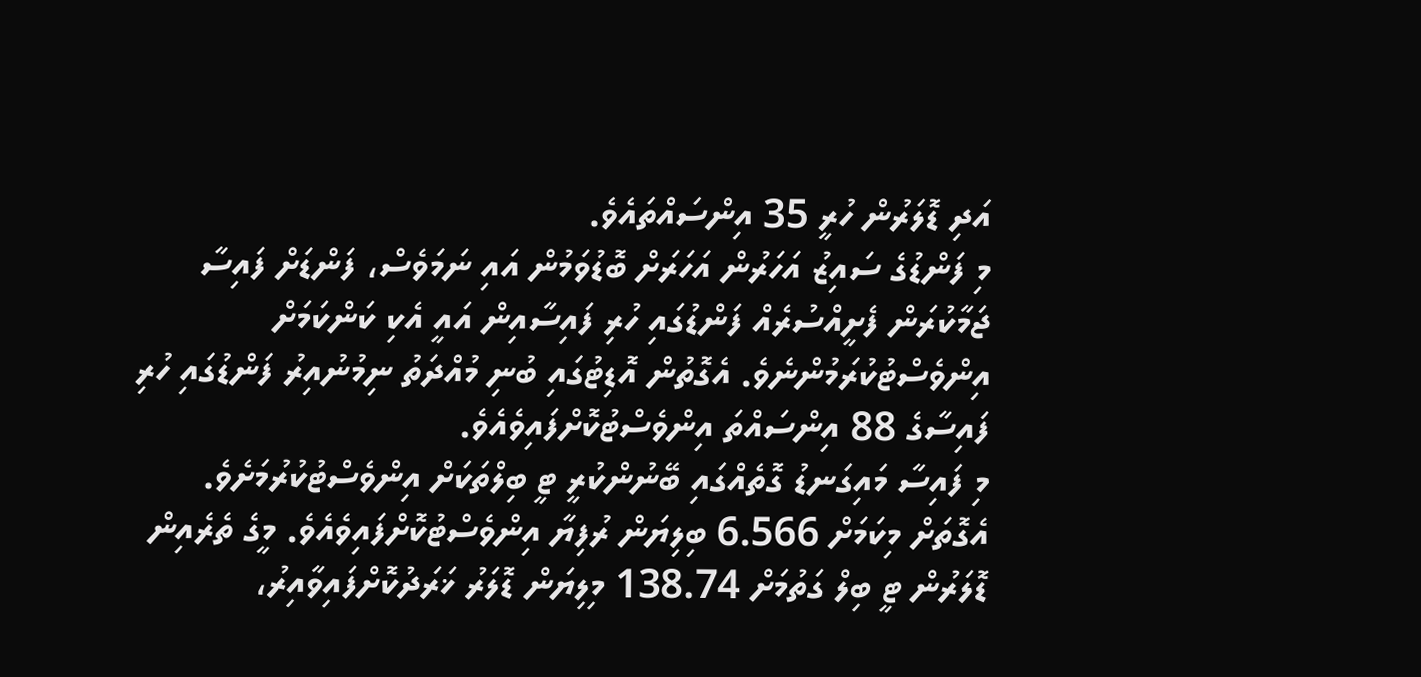އަދި ޑޮލަރުން ހުރީ 35 އިންސައްތައެވެ.
މި ފަންޑުގެ ސައިޒު އަހަރުން އަހަރަށް ބޮޑުވަމުން އައި ނަމަވެސް، ފަންޑަށް ފައިސާ ޖަމާކުރަން ފެށީއްސުރެއް ފަންޑުގައި ހުރި ފައިސާއިން އައީ އެކި ކަންކަމަށް އިންވެސްޓުކުރަމުންނެވެ. އެގޮތުން އޮޑިޓުގައި ބުނި މުއްދަތު ނިމުނުއިރު ފަންޑުގައި ހުރި ފައިސާގެ 88 އިންސައްތަ އިންވެސްޓުކޮށްފައިވެއެވެ.
މި ފައިސާ މައިގަނޑު ގޮތެއްގައި ބޭނުންކުރީ ޓީ ބިލްތަކަށް އިންވެސްޓުކުރުމަށެވެ. އެގޮތަށް މިކަމަށް 6.566 ބިލިޔަން ރުފިޔާ އިންވެސްޓުކޮށްފައިވެއެވެ. މީގެ ތެރެއިން ޑޮލަރުން ޓީ ބިލް ގަތުމަށް 138.74 މިލިޔަން ޑޮލަރު ޚަރަދުކޮށްފައިވާއިރު،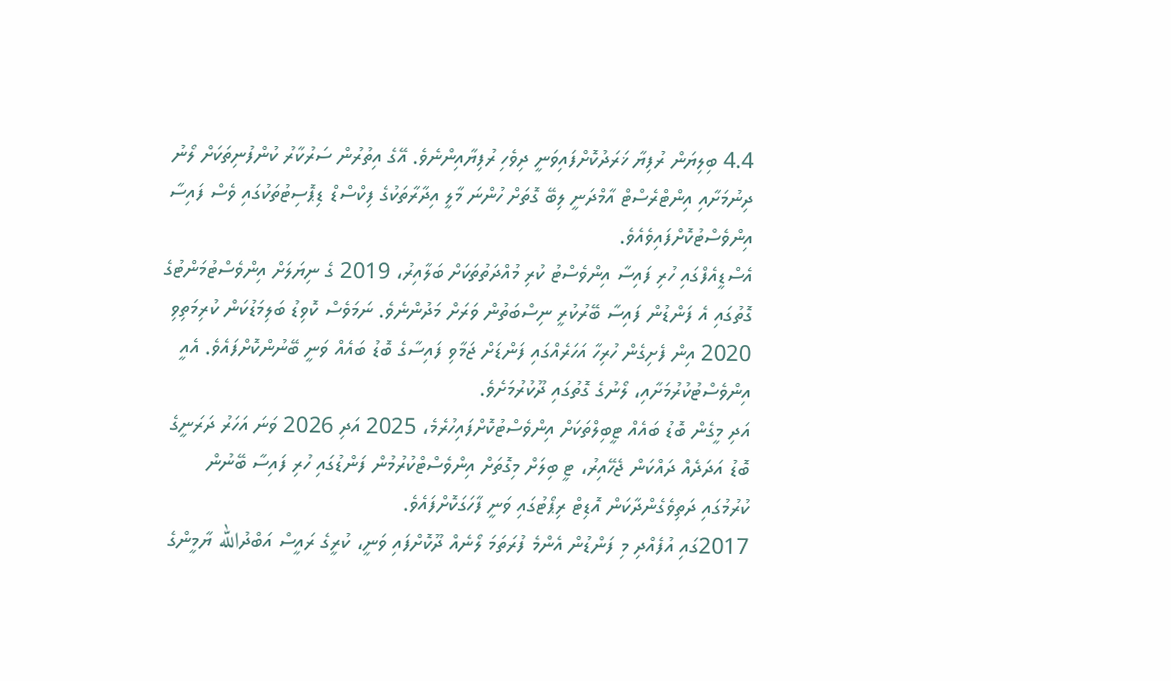4.4 ބިލިޔަން ރުފިޔާ ޚަރަދުކޮށްފައިވަނީ ދިވެހި ރުފިޔާއިންނެވެ. އޭގެ އިތުރުން ސަރުކާރު ކުންފުނިތަކަށް ލޯނު ދިނުމަށާއި އިންޓްރެސްޓް އާމްދަނީ ލިބޭ ގޮތަށް ހުންނަ މާލީ އިދާރާތަކުގެ ފިކްސްޑް ޑިޕޮސިޓުތަކުގައި ވެސް ފައިސާ އިންވެސްޓުކޮށްފައިވެއެވެ.
އެސްޑީއެފްގައި ހުރި ފައިސާ އިންވެސްޓު ކުރި މުއްދަތުތަކަށް ބަލާއިރު، 2019 ގެ ނިޔަލަށް އިންވެސްޓުމަންޓުގެ ގޮތުގައި އެ ފަންޑުން ފައިސާ ބޭރުކުރީ ނިސްބަތުން ވަރަށް މަދުންނެވެ. ނަމަވެސް ކޮވިޑު ބަލިމަޑުކަން ކުރިމަތިވި 2020 އިން ފެށިގެން ހުރިހާ އަހަރެއްގައި ފަންޑަށް ޖަމާވި ފައިސާގެ ބޮޑު ބައެއް ވަނީ ބޭނުންކޮށްފައެވެ. އެއީ އިންވެސްޓުކުރުމަށާއި، ލޯނުގެ ގޮތުގައި ދޫކުރުމަށެވެ.
އަދި މީގެން ބޮޑު ބައެއް ޓީބިލްތަކަށް އިންވެސްޓުކޮށްފައިހުރެމެ، 2025 އަދި 2026 ވަނަ އަހަރު ދަރަނީގެ ބޮޑު އަދަދެއް ދައްކަން ޖެހޭއިރު، ޓީ ބިލަށް މިގޮތަށް އިންވެސްޓްކުރުމުން ފަންޑުގައި ހުރި ފައިސާ ބޭނުން ކުރުމުގައި ދަތިވެގެންދާކަން އޮޑިޓް ރިޕޯޓުގައި ވަނީ ފާހަގަކޮށްފައެވެ.
2017ގައި އުފެއްދި މި ފަންޑުން އެންމެ ފުރަތަމަ ލޯނެއް ދޫކޮށްފައި ވަނީ، ކުރީގެ ރައީސް އަބްދުالله ޔާމީންގެ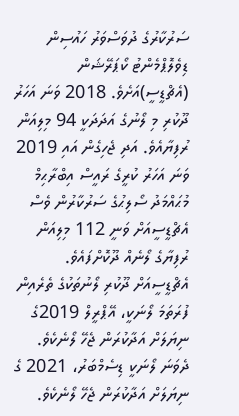ސަރުކާރުގެ ދުވަސްވަރު ހައުސިން ޑިވެލޮޕްމެންޓު ކޯޕަރޭޝަން (އެޗްޑީސީ)އަށެވެ. 2018 ވަނަ އަހަރު ދޫކުރި މި ލޯނުގެ އަދަދަކީ 94 މިލިއަން ރުފިޔާއެވެ. އަދި ޖެހިގެން އައި 2019 ވަނަ އަހަރު ކުރީގެ ރައީސް އިބްރާޙިމް މުޙައްމަދު ސޯލިޙުގެ ސަރުކާރުން ވެސް އެޗްޑީސީއަށް ވަނީ 112 މިލިއަން ރުފިޔާގެ ލޯނެއް ދޫކޮށްފައެވެ.
އެޗްޑީސީއަށް ދޫކުރި ލޯނުތަކުގެ ތެރެއިން ފުރަތަމަ ލޯނަކީ، އޭޕްރީލް 2019ގެ ނިޔަލަށް އަދާކުރަން ޖެހޭ ލޯނެކެވެ. ދެވަނަ ލޯނަކީ ޑިސެމްބަރު، 2021 ގެ ނިޔަލަށް އަދާކުރަން ޖެހޭ ލޯނެކެވެ.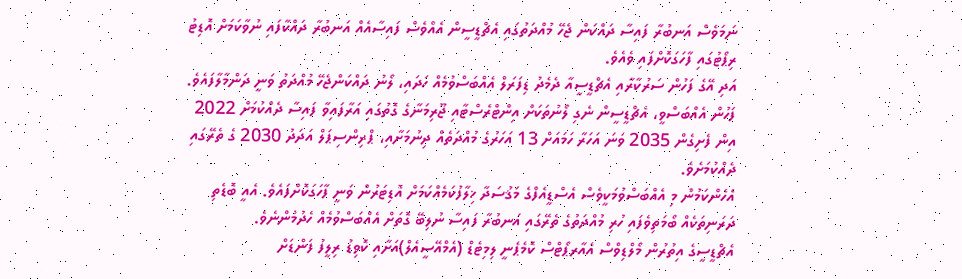ނަމަވެސް އަނބުރާ ފައިސާ ދައްކަން ޖެހޭ މުއްދަތުގައި އެޗްޑީސީން އެއްވެސް ފައިސާއެއް އަނބުރާ ދައްކާފައި ނުވާކަމަށް އޮޑިޓު ރިޕޯޓުގައި ފާހަގަކޮށްފައި ވެއެވެ.
އަދި އޭގެ ފަހުން ސަރުކާރާއި އެޗްޑީސީއާ ދެމެދު ޑިފަރަލް އެއްބަސްވުމެއް ހަދައި، ލޯނު ދައްކަންޖެހޭ މުއްދަތު ވަނީ ދަންމާލާފައެވެ. ފަހުން އެއްބަސްވީ، އެޗްޑީސީން ނެގި ލޯނުތަކަށް އިންޓްރެސްޓާއި ޖޫރިމަނާގެ ގޮތުގައި އަރާފައިވާ ފައިސާ ދެއްކުމަށް 2022 އިން ފެށިގެން 2035 ވަނަ އަހަރާ ހަމައަށް 13 އަހަރުގެ މުއްދަތެއް ދިނުމަށާއި، ޕްރިންސިޕަލް އަދަދު 2030 ގެ ތެރޭގައި ދެއްކުމަށެވެ.
އެހެންކަމުން މި އެއްބަސްވުމަކީވެސް އެސްޑީއެފްގެ މަޤުސަދާ ޚިލާފުކަމެއްކަމަށް އޮޑިޓަރުން ވަނީ ފާހަގަކޮށްފައެވެ. އެއީ ބޮޑެތި ދަރަނިތަކެއް ބޯމަތިވެފައި ހުރި މުއްދަތުގެ ތެރޭގައި އަނބުރާ ފައިސާ ނުލިބޭ ގޮތަށް އެއްބަސްވުމެއް ހެދުމުންނެވެ.
އެޗްޑީސީގެ އިތުރުން މޯލްޑިވްސް އެއާރޕޯޓްސް ކޮމެޕެނީ ލިމިޓެޑް (އެމްއޭސީއެލް)އަށާއި ކޮވިޑު ރިލީފު ފަންޑަށް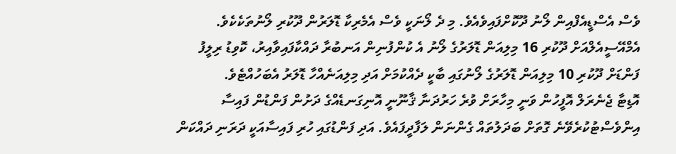ވެސް އެސްޑީއެފްއިން ލޯނު ދޫކޮށްފައިވެއެވެ. މި ދެ ލޯނަކީ ވެސް އެމެރިކާ ޑޮލަރުން ދޫކުރި ލޯނުތަކެކެވެ. އެމްއޭސީއެލްއަށް ދޫކުރި 16 މިލިއަން ޑޮލަރުގެ ލޯނު އެ ކުންފުނިން އަނބުރާ ދައްކާފައިވާއިރު، ކޮވިޑު ރިލީފު ފަންޑަށް ދޫކުރި 10 މިލިއަން ޑޮލަރުގެ ލޯނުގައި ބާކީ ދެއްކުމަށް އަދި މިލިއަނެއްހާ ޑޮލަރު އެބަހުއްޓެވެ.
އޮޑިޓާ ޖެނެރަލް އޮފީހުން ވަނީ މިހާރަށް ވުރެ ހަރުދަނާ ޤާނޫނީ އޮނިގަނޑެއްގެ ދަށުން ފަންޑުން ފައިސާ އިންވެސްޓުކުރެވޭނެ ގޮތަށް ބަދަލުތައް ގެންނަން ލަފާދީފައެވެ. އަދި ފަންޑުގައި ހުރި ފައިސާއަކީ ދަރަނި ދައްކަން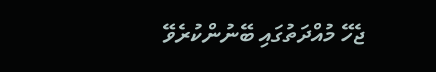ޖެހޭ މުއްދަތުގައި ބޭނުންކުރެވޭ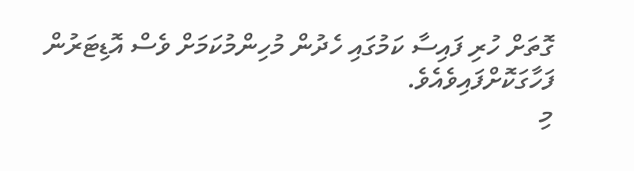ގޮތަށް ހުރި ފައިސާ ކަމުގައި ހެދުން މުހިންމުކަމަށް ވެސް އޮޑިޓަރުން ފަހާގަކޮށްފައިވެއެވެ.
މި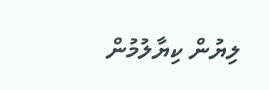ލިޔުން ކިޔާލުމުން